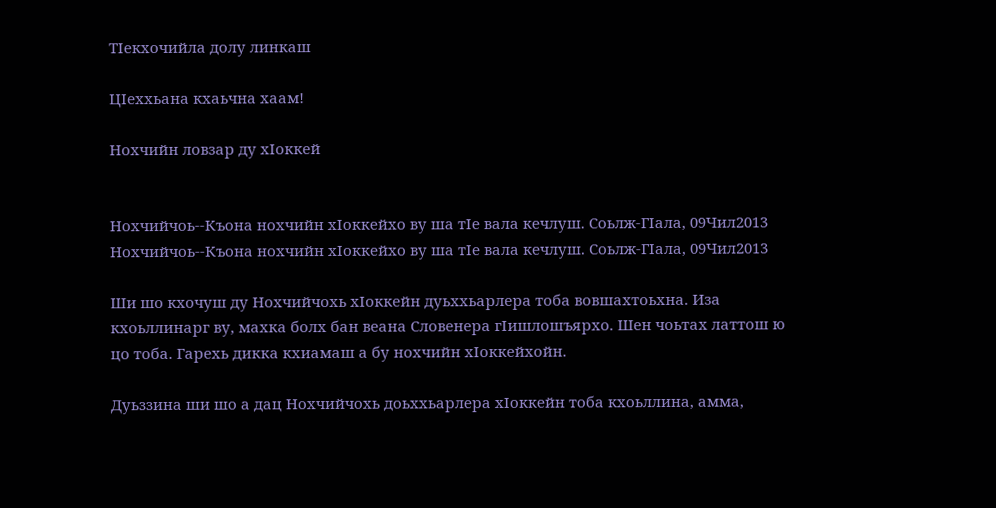ТIекхочийла долу линкаш

ЦIеххьана кхаьчна хаам!

Нохчийн ловзар ду хIоккей


Нохчийчоь--Къона нохчийн хIоккейхо ву ша тIе вала кечлуш. Соьлж-ГIала, 09Чил2013
Нохчийчоь--Къона нохчийн хIоккейхо ву ша тIе вала кечлуш. Соьлж-ГIала, 09Чил2013

Ши шо кхочуш ду Нохчийчохь хIоккейн дуьххьарлера тоба вовшахтоьхна. Иза кхоьллинарг ву, махка болх бан веана Словенера гIишлошъярхо. Шен чоьтах латтош ю цо тоба. Гарехь дикка кхиамаш а бу нохчийн хIоккейхойн.

Дуьззина ши шо а дац Нохчийчохь доьххьарлера хIоккейн тоба кхоьллина, амма,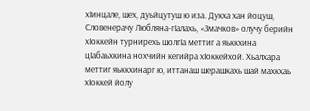хIинцале, шех, дуьйцутуш ю иза. Дукха хан йоцуш, Словенерачу Любляна-гIалахь, «Змачков» олучу берийн хIоккейн турнирехь шолгIа меттиг а яьккхина цIабаьхкина нохчийн кегийра хIоккейхой. Хьалхара меттиг яьккхинарг ю, иттанаш шерашкахь шай махкхаь хIоккей йолу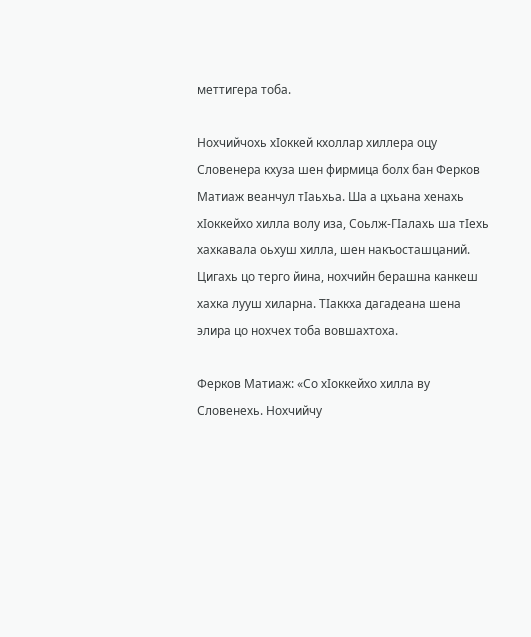меттигера тоба.

Нохчийчохь хIоккей кхоллар хиллера оцу Словенера кхуза шен фирмица болх бан Ферков Матиаж веанчул тIаьхьа. Ша а цхьана хенахь хIоккейхо хилла волу иза, Соьлж-ГIалахь ша тIехь хахкавала оьхуш хилла, шен накъосташцаний. Цигахь цо терго йина, нохчийн берашна канкеш хахка лууш хиларна. ТIаккха дагадеана шена элира цо нохчех тоба вовшахтоха.

Ферков Матиаж: «Со хIоккейхо хилла ву Словенехь. Нохчийчу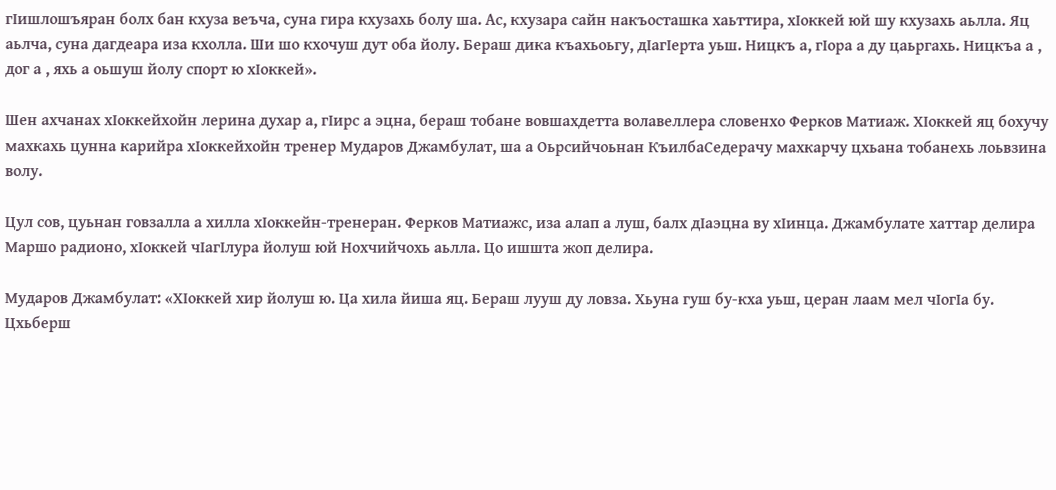гIишлошъяран болх бан кхуза веъча, суна гира кхузахь болу ша. Ас, кхузара сайн накъосташка хаьттира, хIоккей юй шу кхузахь аьлла. Яц аьлча, суна дагдеара иза кхолла. Ши шо кхочуш дут оба йолу. Бераш дика къахьоьгу, дIагIерта уьш. Ницкъ а, гIора а ду цаьргахь. Ницкъа а , дог а , яхь а оьшуш йолу спорт ю хIоккей».

Шен ахчанах хIоккейхойн лерина духар а, гIирс а эцна, бераш тобане вовшахдетта волавеллера словенхо Ферков Матиаж. ХIоккей яц бохучу махкахь цунна карийра хIоккейхойн тренер Мударов Джамбулат, ша а Оьрсийчоьнан КъилбаСедерачу махкарчу цхьана тобанехь лоьвзина волу.

Цул сов, цуьнан говзалла а хилла хIоккейн-тренеран. Ферков Матиажс, иза алап а луш, балх дIаэцна ву хIинца. Джамбулате хаттар делира Маршо радионо, хIоккей чIагIлура йолуш юй Нохчийчохь аьлла. Цо ишшта жоп делира.

Мударов Джамбулат: «ХIоккей хир йолуш ю. Ца хила йиша яц. Бераш лууш ду ловза. Хьуна гуш бу-кха уьш, церан лаам мел чIогIа бу. Цхьберш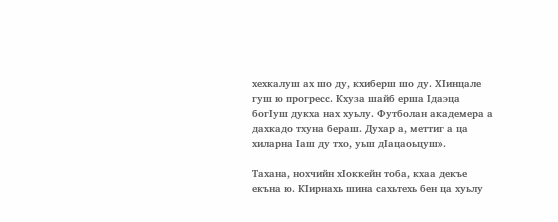хехкалуш ах шо ду, кхиберш шо ду. ХIинцале гуш ю прогресс. Кхуза шайб ерша Iдаэца богIуш дукха нах хуьлу. Футболан академера а дахкадо тхуна бераш. Духар а, меттиг а ца хиларна Iаш ду тхо, уьш дIацаоьцуш».

Тахана, нохчийн хIоккейн тоба, кхаа декъе екъна ю. КIирнахь шина сахьтехь бен ца хуьлу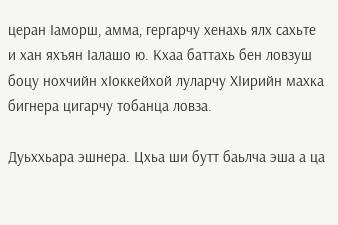церан Iаморш, амма, гергарчу хенахь ялх сахьте и хан яхъян Iалашо ю. Кхаа баттахь бен ловзуш боцу нохчийн хIоккейхой луларчу ХIирийн махка бигнера цигарчу тобанца ловза.

Дуьххьара эшнера. Цхьа ши бутт баьлча эша а ца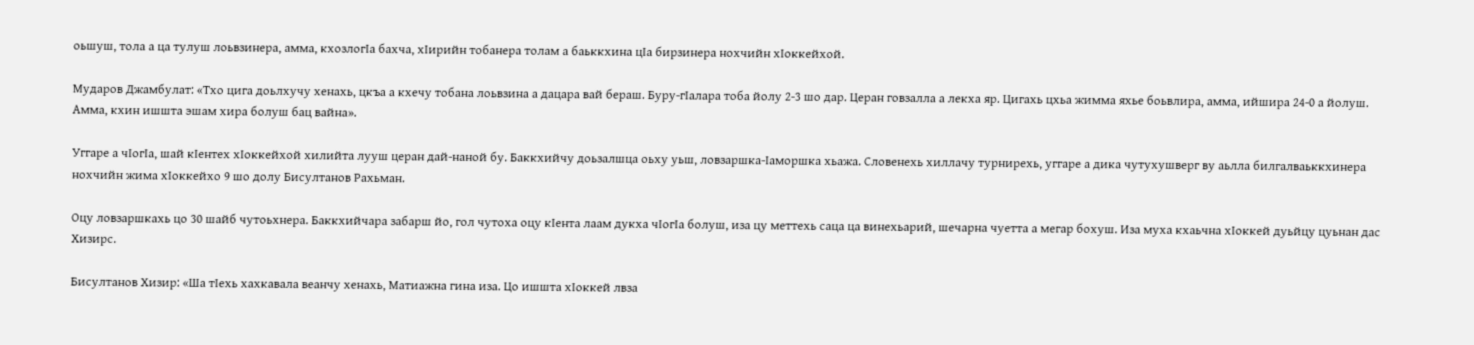оьшуш, тола а ца тулуш лоьвзинера, амма, кхозлогIа бахча, хIирийн тобанера толам а баьккхина цIа бирзинера нохчийн хIоккейхой.

Мударов Джамбулат: «Тхо цига доьлхучу хенахь, цкъа а кхечу тобана лоьвзина а дацара вай бераш. Буру-гIалара тоба йолу 2-3 шо дар. Церан говзалла а лекха яр. Цигахь цхьа жимма яхье боьвлира, амма, ийшира 24-0 а йолуш. Амма, кхин ишшта эшам хира болуш бац вайна».

Уггаре а чIогIа, шай кIентех хIоккейхой хилийта лууш церан дай-наной бу. Баккхийчу доьзалшца оьху уьш, ловзаршка-Iаморшка хьажа. Словенехь хиллачу турнирехь, уггаре а дика чутухушверг ву аьлла билгалваьккхинера нохчийн жима хIоккейхо 9 шо долу Бисултанов Рахьман.

Оцу ловзаршкахь цо 30 шайб чутоьхнера. Баккхийчара забарш йо, гол чутоха оцу кIента лаам дукха чIогIа болуш, иза цу меттехь саца ца винехьарий, шечарна чуетта а мегар бохуш. Иза муха кхаьчна хIоккей дуьйцу цуьнан дас Хизирс.

Бисултанов Хизир: «Ша тIехь хахкавала веанчу хенахь, Матиажна гина иза. Цо ишшта хIоккей лвза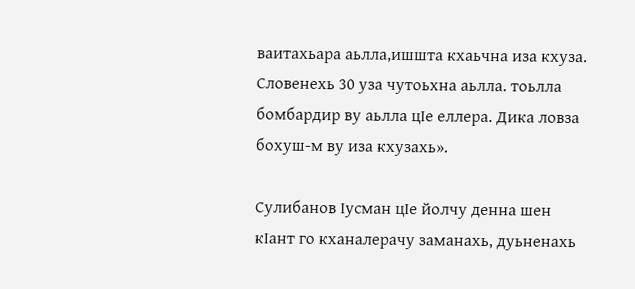ваитахьара аьлла,ишшта кхаьчна иза кхуза. Словенехь 30 уза чутоьхна аьлла. тоьлла бомбардир ву аьлла цIе еллера. Дика ловза бохуш-м ву иза кхузахь».

Сулибанов Iусман цIе йолчу денна шен кIант го кханалерачу заманахь, дуьненахь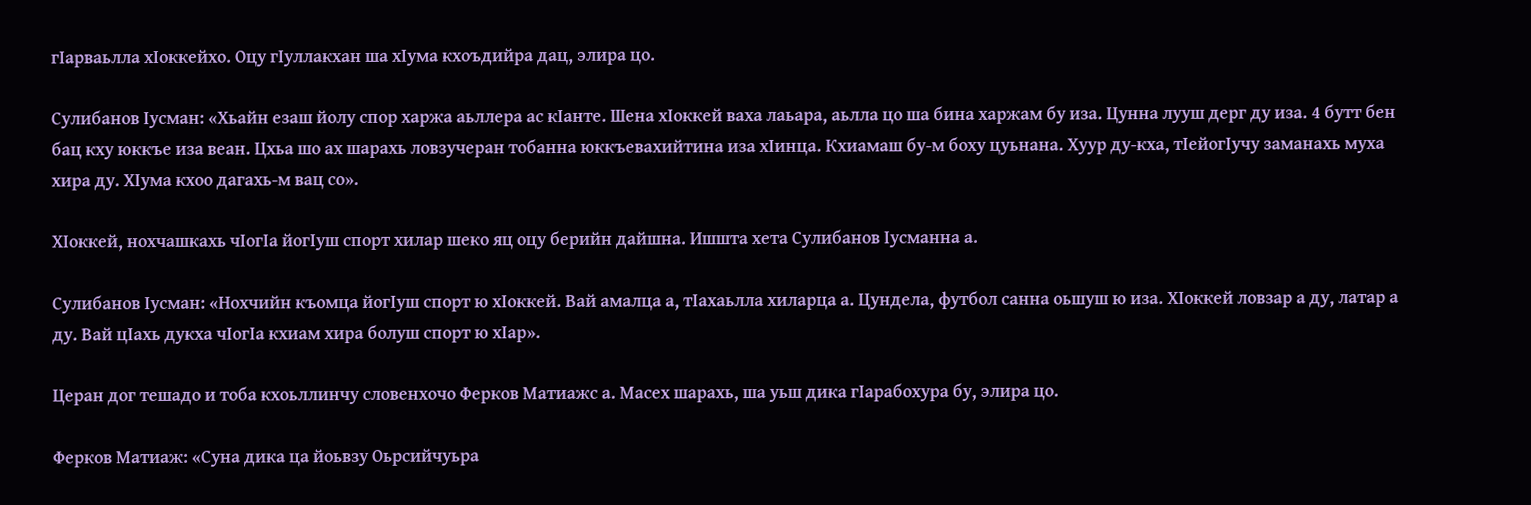гIарваьлла хIоккейхо. Оцу гIуллакхан ша хIума кхоъдийра дац, элира цо.

Сулибанов Iусман: «Хьайн езаш йолу спор харжа аьллера ас кIанте. Шена хIоккей ваха лаьара, аьлла цо ша бина харжам бу иза. Цунна лууш дерг ду иза. 4 бутт бен бац кху юккъе иза веан. Цхьа шо ах шарахь ловзучеран тобанна юккъевахийтина иза хIинца. Кхиамаш бу-м боху цуьнана. Хуур ду-кха, тIейогIучу заманахь муха хира ду. ХIума кхоо дагахь-м вац со».

ХIоккей, нохчашкахь чIогIа йогIуш спорт хилар шеко яц оцу берийн дайшна. Ишшта хета Сулибанов Iусманна а.

Сулибанов Iусман: «Нохчийн къомца йогIуш спорт ю хIоккей. Вай амалца а, тIахаьлла хиларца а. Цундела, футбол санна оьшуш ю иза. ХIоккей ловзар а ду, латар а ду. Вай цIахь дукха чIогIа кхиам хира болуш спорт ю хIар».

Церан дог тешадо и тоба кхоьллинчу словенхочо Ферков Матиажс а. Масех шарахь, ша уьш дика гIарабохура бу, элира цо.

Ферков Матиаж: «Суна дика ца йоьвзу Оьрсийчуьра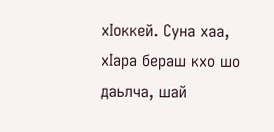хIоккей. Суна хаа, хIара бераш кхо шо даьлча, шай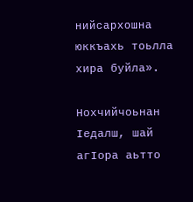нийсархошна юккъахь тоьлла хира буйла».

Нохчийчоьнан Iедалш, шай агIора аьтто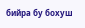бийра бу бохуш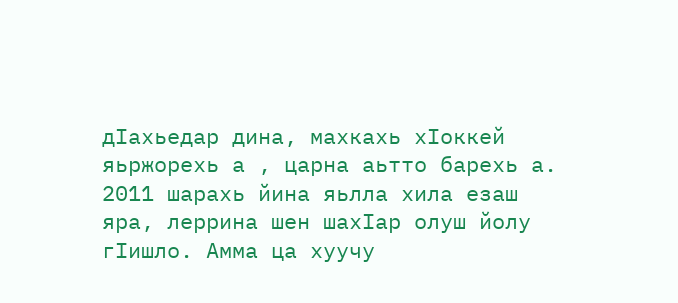дIахьедар дина, махкахь хIоккей яьржорехь а , царна аьтто барехь а. 2011 шарахь йина яьлла хила езаш яра, леррина шен шахIар олуш йолу гIишло. Амма ца хуучу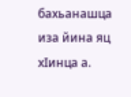бахьанашца иза йина яц хIинца а.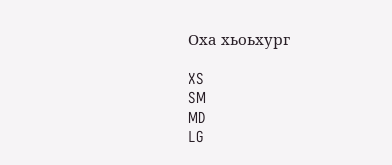Оха хьоьхург

XS
SM
MD
LG